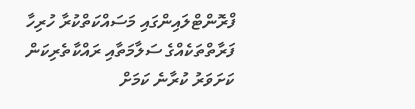ފްރޮންޓްލައިންގައި މަސައްކަތްކުރާ ހުރިހާ ފަރާތްތަކެއްގެ ސަލާމަތާއި ރައްކާތެރިކަން ކަށަވަރު ކުރާނެ ކަމަށް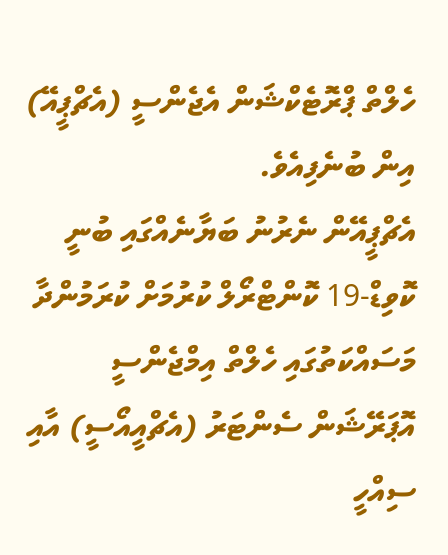ހެލްތް ޕްރޮޓެކްޝަން އެޖެންސީ (އެޗްޕީއޭ) އިން ބުނެފިއެވެ.
އެޗްޕީއޭން ނެރުނު ބަޔާނެއްގައި ބުނީ ކޮވިޑް-19 ކޮންޓްރޯލް ކުރުމަށް ކުރަމުންދާ މަސައްކަތުގައި ހެލްތް އިމްޖެންސީ އޮޕަރޭޝަން ސެންޓަރު (އެޗްއީއޯސީ) އާއި ސިއްހީ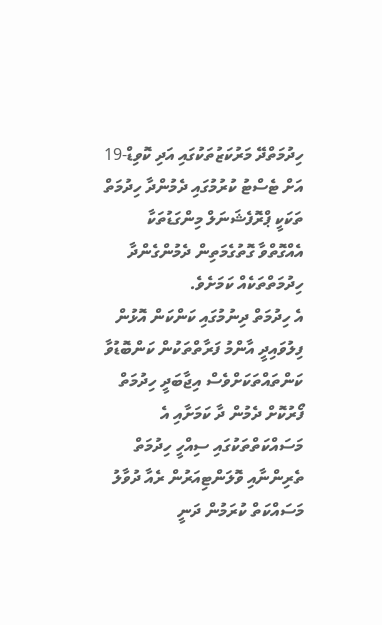ހިދުމަތްދޭ މަރުކަޒުތަކުގައި އަދި ކޮވިޑް-19 އަށް ޓެސްޓު ކުރުމުގައި ދެމުންދާ ހިދުމަތް ތަކަކީ ޕްރޮފެޝަނަލް މިންގަޑުތަކާ އެއްގޮތްވާ ގޮތުގެމަތިން ދެމުންގެންދާ ހިދުމަތްތަކެއް ކަމަށެވެ.
އެ ހިދުމަތް ދިނުމުގައި ކަންކަން އޮޅުން ފިލުވައިދީ އާންމު ފަރާތްތަކުން ކަންބޮޑުވާ ކަންތައްތަކަށްވެސް އިޖާބަދީ ހިދުމަތް ފޯރުކޮށް ދެމުން ދާ ކަމަށާއި އެ މަސައްކަތްތަކުގައި ސިއްހީ ހިދުމަތް ތެރިންނާއި ވޮލަންޓިއަރުން ރެއާ ދުވާލު މަސައްކަތް ކުރަމުން ދަނީ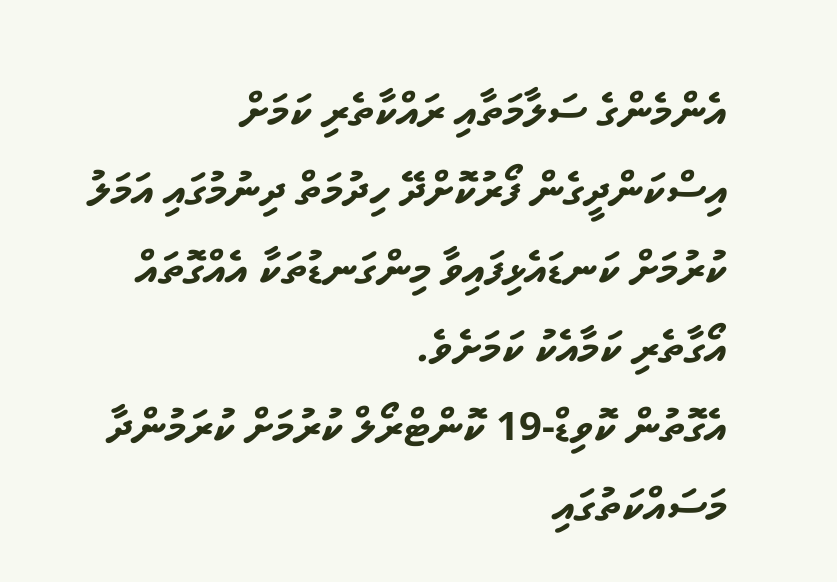އެންމެންގެ ސަލާމަތާއި ރައްކާތެރި ކަމަށް އިސްކަންދީގެން ފޯރުކޮށްދޭ ހިދުމަތް ދިނުމުގައި އަމަލު ކުރުމަށް ކަނޑައެޅިފައިވާ މިންގަނޑުތަކާ އެއްގޮތައް އޯގާތެރި ކަމާއެކު ކަމަށެވެ.
އެގޮތުން ކޮވިޑް-19 ކޮންޓްރޯލް ކުރުމަށް ކުރަމުންދާ މަސައްކަތުގައި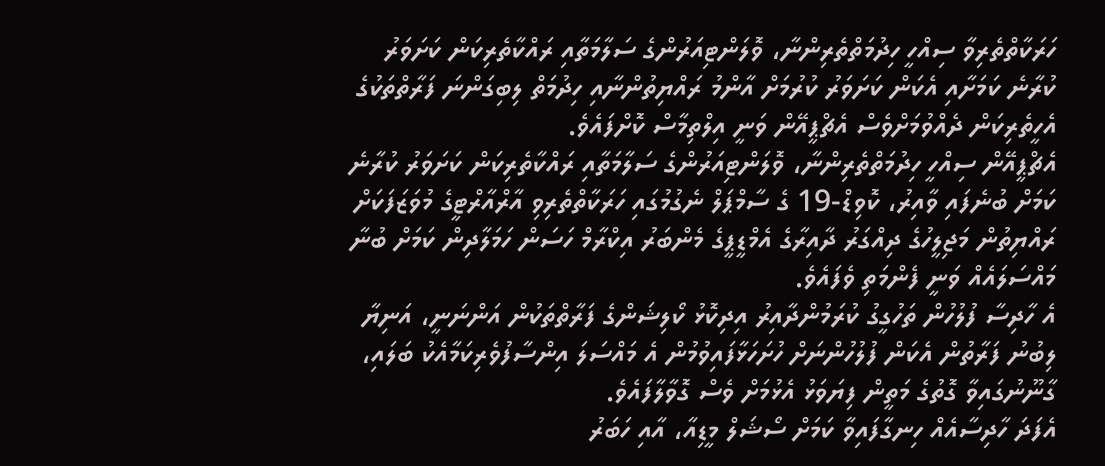ހަރަކާތްތެރިވާ ސިއްހީ ހިދުމަތްތެރިންނާ، ވޮލަންޓިއަރުންގެ ސަލާމަތާއި ރައްކާތެރިކަން ކަށަވަރު ކުރާނެ ކަމަށާއި އެކަން ކަށަވަރު ކުރުމަށް އާންމު ރައްޔިތުންނާއި ހިދުމަތް ލިބިގަންނަ ފަރާތްތަކުގެ އެހީތެރިކަން ދެއްވުމަށްވެސް އެޗްޕީއޭން ވަނީ އިލްތިމާސް ކޮށްފައެވެ.
އެޗްޕީއޭން ސިއްހީ ހިދުމަތްތެރިންނާ، ވޮލަންޓިއަރުންގެ ސަލާމަތާއި ރައްކާތެރިކަން ކަށަވަރު ކުރާނެ ކަމަށް ބުނެފައި ވާއިރު، ކޮވިޑް-19 ގެ ސާމްޕަލް ނެގުމުގައި ހަރަކާތްތެރިވި އާރްއާރްޓީގެ މުވަޒަފަކަށް ރައްޔިތުން މަޖިލީހުގެ ދިއްގަރު ދާއިރާގެ އެމްޑީޕީގެ މެންބަރު އިކްރާމް ހަސަން ހަމަލާދިން ކަމަށް ބުނާ މައްސަލައެއް ވަނީ ފެންމަތި ވެފައެވެ.
އެ ހާދިސާ ފުލުހުން ތަހުގީގު ކުރަމުންދާއިރު އިދިކޮޅު ކޯލިޝަންގެ ފަރާތްތަކުން އަންނަނީ، އަނިޔާ ލިބުނު ފަރާތުން އެކަން ފުލުހުންނަށް ހުށަހަޅާފައިވުމުން އެ މައްސަލަ އިންސާފުވެރިކަމާއެކު ބަލައި، ގާނޫނުގައިވާ ގޮތުގެ މަތީން ފިޔަވަޅު އެޅުމަށް ވެސް ގޮވާލާފައެވެ.
އެފަދަ ހާދިސާއެއް ހިނގާފައިވާ ކަމަށް ސޯޝަލް މީޑިއާ، އާއި ހަބަރު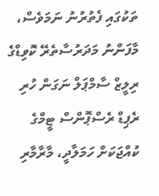ތަކުގައި ފެތުރުނު ނަމަވެސް، މާފަންނު މަދަރުސާތެރޭ ކޮވިޑްގެ ރިލީޒް ސާމްޕަލް ނަގަން ހުރި ރެޕިޑް ރެސްޕޮންސް ޓީމްގެ ކުއްޖަކަށް ހަމަލާދީ، މާރާމާރި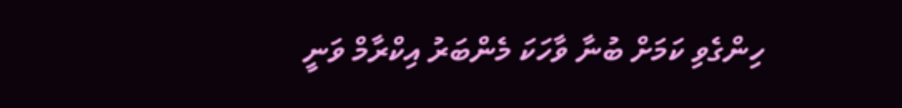ހިންގެވި ކަމަށް ބުނާ ވާހަކަ މެންބަރު އިކްރާމް ވަނީ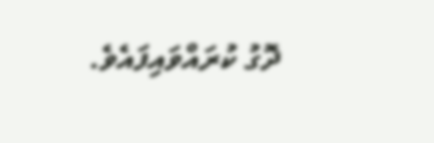ދޮގު ކުރައްވައިފައެވެ.